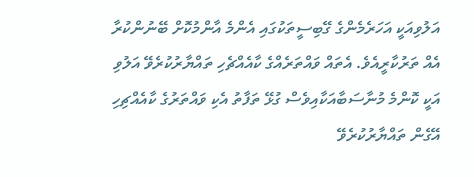އަލުވިއަކީ އަހަރެމެންގެ ގޭބިސީތަކުގައި އެންމެ އާންމުކޮށް ބޭނުންކުރާ އެއް ތަރުކާރީއެވެ. އެތައް ވައްތަރެއްގެ ކާއެއްޗެހި ތައްޔާރުކުރެވޭ އަލުވި އަކީ ކޮންމެ މުނާސަބާއަކާއިވެސް ގުޅޭ ތަފާތު އެކި ވައްތަރުގެ ކާއެއްޗިހި އޭގެން ތައްޔާރުކުރެވޭ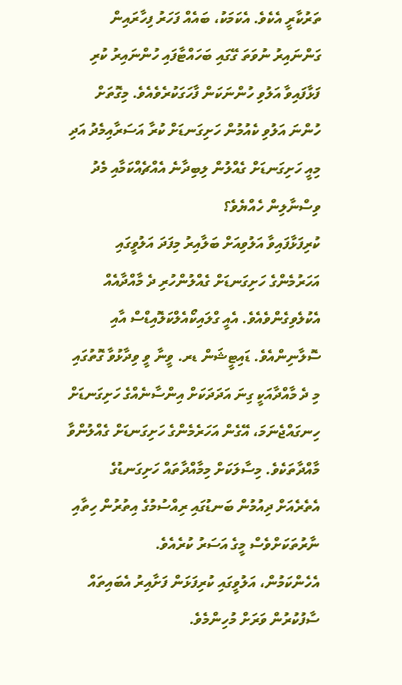ތަރުކާރީ އެކެވެ. އެކަމަކު، ބައެއް ފަހަރު ފިހާރައިން ގަންނައިރު ނުވަތަ ގޭގައި ބަހައްޓާފައި ހުންނައިރު ކުރި ފަޅާފައިވާ އަލުވި ހުންނަކަން ފާހަގަކުރެވެއެވެ. މިގޮތަށް ހުންނަ އަލުވި ކެއުމުން ހަށިގަނޑަށް ކުރާ އަސަރާއިމެދު އަދި މިއީ ހަށިގަނޑަށް ގެއްލުން ލިބިދާނެ އެއްޗެއްކަމާއި މެދު ވިސްނާލިން ހެއްޔެވެ؟
ކުރިފަޅާފައިވާ އަލުވިއަށް ބަލާއިރު މިފަދަ އަލުވީގައި އަހަރުމެންގެ ހަށިގަނޑަށް ގެއްލުންހުރި ދެ މާއްދާއެއް އެކުލެވިގެންވެއެވެ. އެއީ ގްލައިކޯއެލްކަލޮއިޑްސް އާއި ސޮލާނިންއެވެ. ޑައިޓީޝަން ޑރ. ވީނާ ވީ ވިދާޅުވާ ގޮތުގައި މި ދެ މާއްދާއަކީ ގިނަ އަދަދަކަށް އިންސާނެއްގެ ހަށިގަނޑަށް ހިނގައްޖެނަމަ، އޭގެން އަހަރެމެންގެ ހަށިގަނޑަށް ގެއްލުންވާ މާއްދާތަކެވެ. މިސާލަކަށް މިމާއްދާތައް ހަށިގަނޑުގެ އެތެރެއަށް ދިއުމުން ބަނޑުގައި ރިއްސުމުގެ އިތުރުން ހިތާއި ނާރުތަކަށްވެސް މީގެ އަސަރު ކުރެއެވެ.
އެހެންކަމުން، އަލުވީގައި ކުރިފަޅަން ފަށާއިރު އެބައިތައް ސާފުކުރުން ވަރަށް މުހިންމެވެ.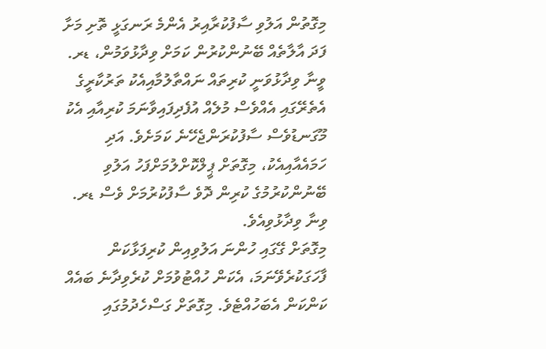މިގޮތުން އަލުވި ސާފުކުރާއިރު އެންމެ ރަނގަޅީ ތޮށި މަށާ ފަދަ އާލާތެއް ބޭނުންކުރުން ކަމަށް ވިދާޅުވަމުން، ޑރ. ވީނާ ވިދާޅުވަނީ ކުރިތައް ނައްތާލުމާއިއެކު ތަރުކާރީގެ އެތެރޭގައި އެއްވެސް މުލެއް އުފެދިފައިވާނަމަ ކުރިއާއި އެކު މޫގަނޑުވެސް ސާފުކުރަންޖެހޭނެ ކަމަށެވެ. އަދި ހަމައެއާއިއެކު، މިގޮތަށް ޕީލްކޮށްލުމަށްފަހު އަލުވި ބޭނުންކުރުމުގެ ކުރިން ދޮވެ ސާފުކުރުމަށް ވެސް ޑރ. ވިނާ ވިދާޅުވިއެވެ.
މިގޮތަށް ގޭގައި ހުންނަ އަލުވިއިން ކުރިފަޅާކަން ފާހަގަކުރެވޭނަމަ، އެކަން ހުއްޓުވުމަށް ކުރެވިދާނެ ބައެއް ކަންކަން އެބަހުއްޓެވެ. މިގޮތަށް ގަސްހެދުމުގައި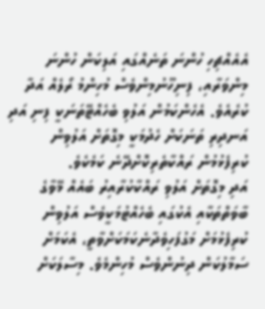އެއެއްޗިހި ހުންނަ ތަނެއްގައި އަލިކަން ހުންނަ މިންވަރާއި، ފިނިހޫނުމިންވެސް މުހިންމު ރޯލެއް އަދާ ކުރެއެވެ. އެހެންކަމުން އަލުވި ބެހެއްޓޭތަނަކީ ފިނި އަދި އަނދިރި ތަނަކަށް ހެދުމަކީ މިގޮތަށް އަލުވިން ކުރިފެޅުމުން ރައްކާތެރިކޮށްދޭނެ ކަމެކެވެ.
އަދި މިގޮތަށް އަލުވި ރައްކާކުރާއިރު ބައެއް މޭވާގެ ބާވަތްތަކާއި އެކުގައި ބެހެއްޓުމަކީވެސް އަލުވިން ކުރިފެޅުމަށް މަގުފަހިވެދާނެކަމަކަށްވާތީ، އެކަމަށް ސަމާލުކަން ދިނުންވެސް މުހިންމެވެ. މިސާލަކަށް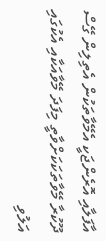އާފަލާއި އޮރެންޖަކީ އެމޭވާތަކުން އެތިލިން ގޭސް ދޫކުރާ މޭވާތަކަކަށްވާތީ މިފަދަ މޭވާއަކާއި އެކުގައި އަލުވި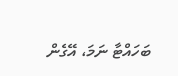ބަހައްޓާ ނަމަ، އޭގެން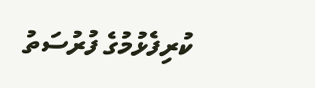ކުރިފެޅުމުގެ ފުރުސަތު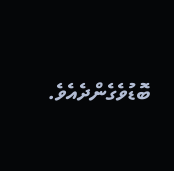ބޮޑުވެގެންދެއެވެ.